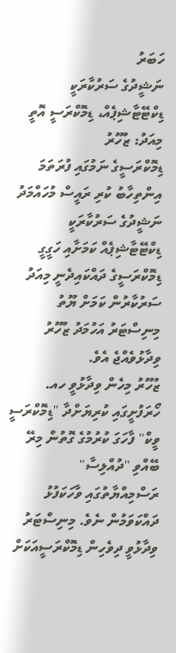ހަބަރު
ނަޝީދުގެ ސަރުކާރަކީ ޑިކްޓޭޓާޝިޕެއް، ޑިމޮކްރަސީ އޮތީ މިއަދު: ޒުހޫރު
ޑިމޮކްރަސީގެ ނަމުގައި ފުރަތަމަ އިންތިހާބު ކުރި ރައީސް މުހައްމަދު ނަޝީދުގެ ސަރުކާރަކީ ޑިކްޓޭޓާޝިޕެއް ކަމަށާއި ހަގީގީ ޑިމޮކްރަސީގެ ދައްކައިދެނީ މިއަދު ސަރުކާރުން ކަމަށް ޔޫތު މިނިސްޓަރު އަހުމަދު ޒުހޫރު ވިދާޅުވެއްޖެ އެވެ.
ޒުހޫރު މިހެން ވިދާޅުވީ ހއ. ހޯރަފުށީގައި ކުރިޔަށްދާ "ޑިމޮކްރަސީ ވީކް" ފާހަގަ ކުރުމުގެ ގޮތުން މިރޭ ބޭއްވި "ދުއްލިސާ" ރަސްމިއްޔާތުގައި ވާހަކަފުޅު ދައްކަވަމުން ނެވެ. މިނިސްޓަރު ވިދާޅުވީ ދިވެހިން ޑިމޮކްރަސީއަކަށް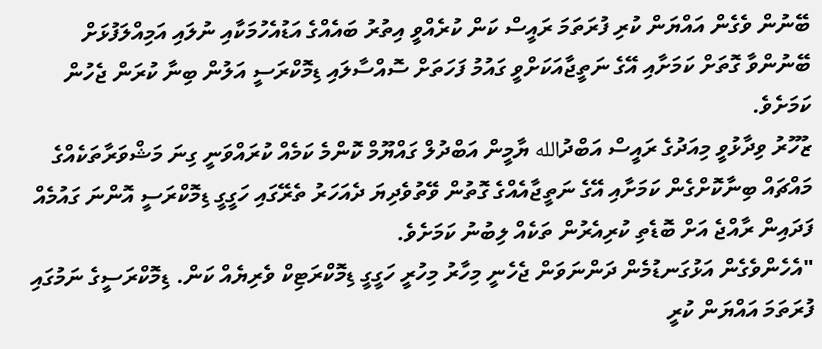ބޭނުން ވެގެން އައްޔަން ކުރި ފުރަތަމަ ރައީސް ކަން ކުރެއްވީ އިތުރު ބައެއްގެ އަޑުއެހުމަކާއި ނުލައި އަމިއްލަފުޅަށް ބޭނުންވާ ގޮތަށް ކަމަށާއި އޭގެ ނަތީޖާއަކަށްވީ ގައުމު ފަހަތަށް ސޮއްސާލައި ޑިމޮކްރަސީ އަލުން ބިނާ ކުރަން ޖެހުން ކަމަށެވެ.
ޒުހޫރު ވިދާޅުވީ މިއަދުގެ ރައީސް އަބްދުالله ޔާމީން އަބްދުލް ގައްޔޫމް ކޮންމެ ކަމެއް ކުރައްވަނީ ގިނަ މަޝްވަރާތަކެއްގެ މައްޗައް ބިނާކޮށްގެން ކަމަށާއި އޭގެ ނަތީޖާއެއްގެ ގޮތުން ވޭތުވެދިޔަ ދެއަހަރު ތެރޭގައި ހަގީގީ ޑިމޮކްރަސީ އޮންނަ ގައުމެއް ފަދައިން ރާއްޖެ އަށް ބޮޑެތި ކުރިއެރުން ތަކެއް ލިބުނު ކަމަށެވެ.
"އެހެންވެގެން އަޅުގަނޑުމެން ދަންނަވަން ޖެހެނީ މިހާރު މިހުރީ ހަގީގީ ޑިމޮކްރަޓިކް ވެރިޔެއް ކަން. ޑިމޮކްރަސީގެ ނަމުގައި ފުރަތަމަ އައްޔަން ކުރީ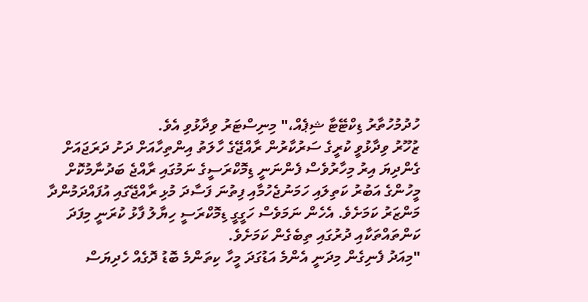ހުދުމުހުތާރު ޑިކްޓޭޓާ ޝިޕެއް،" މިނިސްޓަރު ވިދާޅުވި އެވެ.
ޒުހޫރު ވިދާޅުވީ ކުރީގެ ސަރުކާރުން ރާއްޖޭގެ ހާލަތު އިންތިހާއަށް ދަށު ދަރަޖައަށް ގެންދިޔަ އިރު މިހާރުވެސް ފެންނަނީ ޑިމޮކްރަސީގެ ނަމުގައި ރާއްޖެ ބަދުނާމުކޮށް މީހުންގެ އަބުރު ކަތިލައި ހަމަނުޖެހުމާއި ފިތުނަ ފަސާދަ މުޅި ރާއްޖޭގައި އުފައްދަމުންދާ މަންޒަރު ކަމަށެވެ. އެހެން ނަމަވެސް ހަގީގީ ޑިމޮކްރަސީ ހިޔާލު ފާޅު ކުރަނީ މިފަދަ ކަންތައްތަކާއި ދުރުގައި ތިބެގެން ކަމަށެވެ.
"މިއަދު ފެނިގެން މިދަނީ އެންމެ އަޑުގަދަ މީހާ ކިތަންމެ ބޮޑު ދޮގެއް ހެދިޔަސް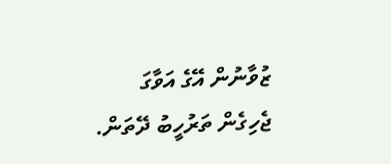ޒުވާނުން އޭގެ އަވާގަ ޖެހިގެން ތަރުހީބު ދޭތަން.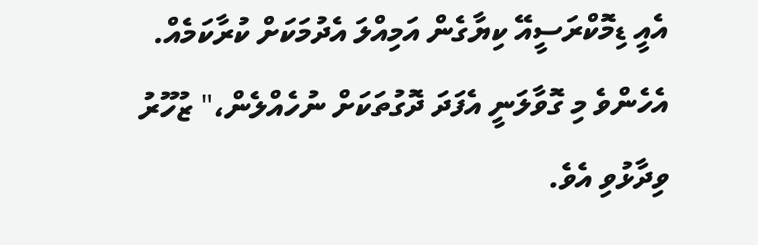އެއީ ޑިމޮކްރަސީއޭ ކިޔާގެން އަމިއްލަ އެދުމަކަށް ކުރާކަމެއް. އެހެންވެ މި ގޮވާލަނީ އެފަދަ ދޮގުތަކަށް ނުހެއްލެން،" ޒުހޫރު ވިދާޅުވި އެވެ.